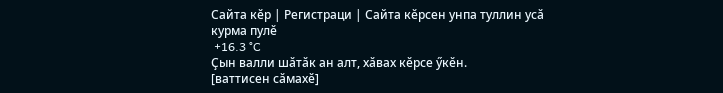Сайта кӗр | Регистраци | Сайта кӗрсен унпа туллин усӑ курма пулӗ
 +16.3 °C
Ҫын валли шӑтӑк ан алт, хӑвах кӗрсе ӳкӗн.
[ваттисен сӑмахӗ]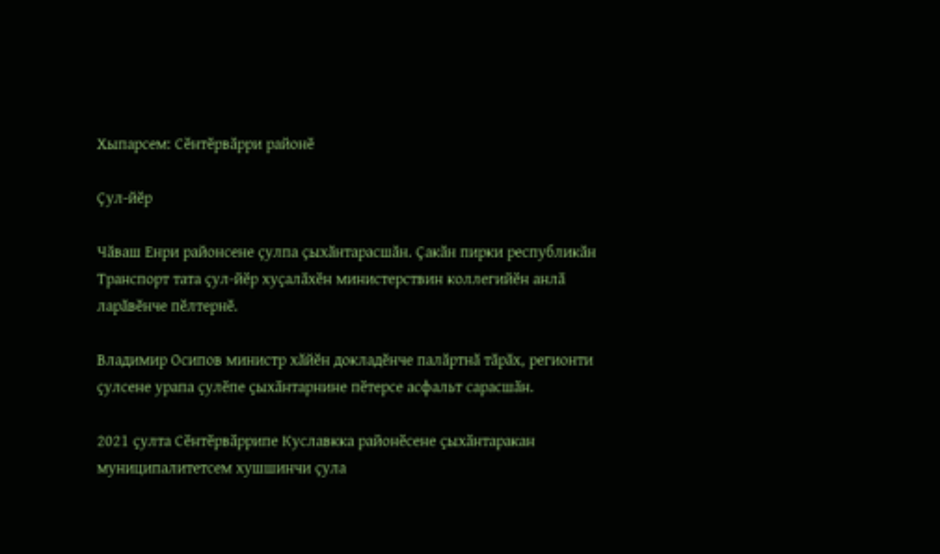Хыпарсем: Сӗнтӗрвӑрри районӗ

Ҫул-йӗр

Чӑваш Енри районсене ҫулпа ҫыхӑнтарасшӑн. Ҫакӑн пирки республикӑн Транспорт тата ҫул-йӗр хуҫалӑхӗн министерствин коллегийӗн анлӑ ларӑвӗнче пӗлтернӗ.

Владимир Осипов министр хӑйӗн докладӗнче палӑртнӑ тӑрӑх, регионти ҫулсене урапа ҫулӗпе ҫыхӑнтарнине пӗтерсе асфальт сарасшӑн.

2021 ҫулта Сӗнтӗрвӑррипе Куславкка районӗсене ҫыхӑнтаракан муниципалитетсем хушшинчи ҫула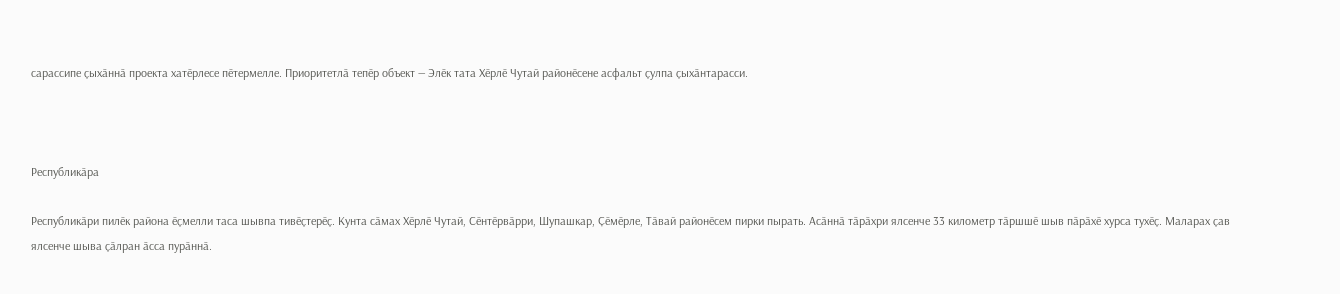сарассипе ҫыхӑннӑ проекта хатӗрлесе пӗтермелле. Приоритетлӑ тепӗр объект — Элӗк тата Хӗрлӗ Чутай районӗсене асфальт ҫулпа ҫыхӑнтарасси.



Республикӑра

Республикӑри пилӗк района ӗҫмелли таса шывпа тивӗҫтерӗҫ. Кунта сӑмах Хӗрлӗ Чутай, Сӗнтӗрвӑрри, Шупашкар, Ҫӗмӗрле, Тӑвай районӗсем пирки пырать. Асӑннӑ тӑрӑхри ялсенче 33 километр тӑршшӗ шыв пӑрӑхӗ хурса тухӗҫ. Маларах ҫав ялсенче шыва ҫӑлран ӑсса пурӑннӑ.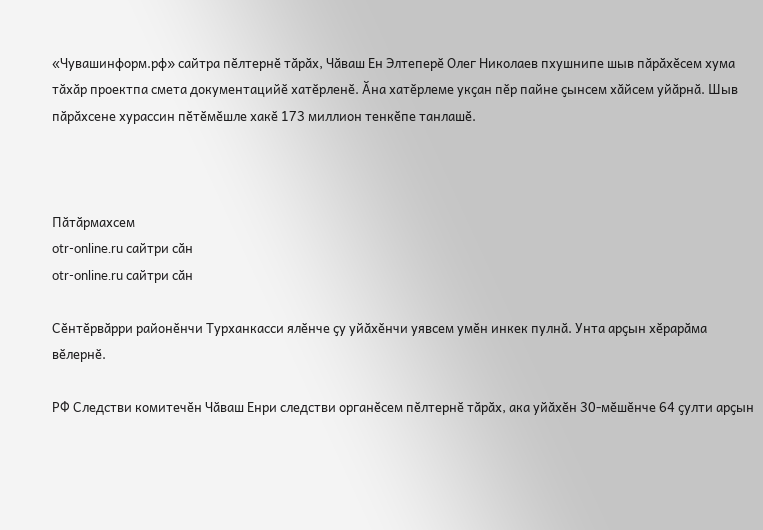«Чувашинформ.рф» сайтра пӗлтернӗ тӑрӑх, Чӑваш Ен Элтеперӗ Олег Николаев пхушнипе шыв пӑрӑхӗсем хума тӑхӑр проектпа смета документацийӗ хатӗрленӗ. Ӑна хатӗрлеме укҫан пӗр пайне ҫынсем хӑйсем уйӑрнӑ. Шыв пӑрӑхсене хурассин пӗтӗмӗшле хакӗ 173 миллион тенкӗпе танлашӗ.



Пӑтӑрмахсем
otr-online.ru сайтри сӑн
otr-online.ru сайтри сӑн

Сӗнтӗрвӑрри районӗнчи Турханкасси ялӗнче ҫу уйӑхӗнчи уявсем умӗн инкек пулнӑ. Унта арҫын хӗрарӑма вӗлернӗ.

РФ Следстви комитечӗн Чӑваш Енри следстви органӗсем пӗлтернӗ тӑрӑх, ака уйӑхӗн 30-мӗшӗнче 64 ҫулти арҫын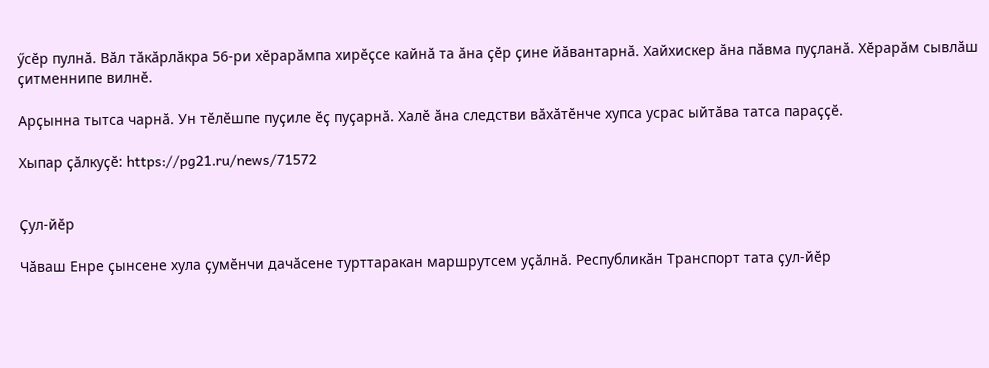ӳсӗр пулнӑ. Вӑл тӑкӑрлӑкра 56-ри хӗрарӑмпа хирӗҫсе кайнӑ та ӑна ҫӗр ҫине йӑвантарнӑ. Хайхискер ӑна пӑвма пуҫланӑ. Хӗрарӑм сывлӑш ҫитменнипе вилнӗ.

Арҫынна тытса чарнӑ. Ун тӗлӗшпе пуҫиле ӗҫ пуҫарнӑ. Халӗ ӑна следстви вӑхӑтӗнче хупса усрас ыйтӑва татса параҫҫӗ.

Хыпар ҫӑлкуҫӗ: https://pg21.ru/news/71572


Ҫул-йӗр

Чӑваш Енре ҫынсене хула ҫумӗнчи дачӑсене турттаракан маршрутсем уҫӑлнӑ. Республикӑн Транспорт тата ҫул-йӗр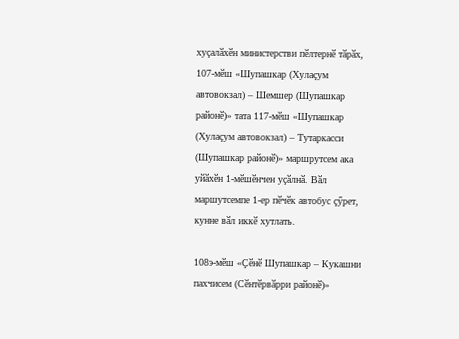хуҫалӑхӗн министерстви пӗлтернӗ тӑрӑх, 107-мӗш «Шупашкар (Хулаҫум автовокзал) – Шемшер (Шупашкар районӗ)» тата 117-мӗш «Шупашкар (Хулаҫум автовокзал) – Тутаркасси (Шупашкар районӗ)» маршрутсем ака уйӑхӗн 1-мӗшӗнчен уҫӑлнӑ. Вӑл маршутсемпе 1-ер пӗчӗк автобус ҫӳрет, кунне вӑл иккӗ хутлать.

108э-мӗш «Ҫӗнӗ Шупашкар – Кукашни пахчисем (Сӗнтӗрвӑрри районӗ)»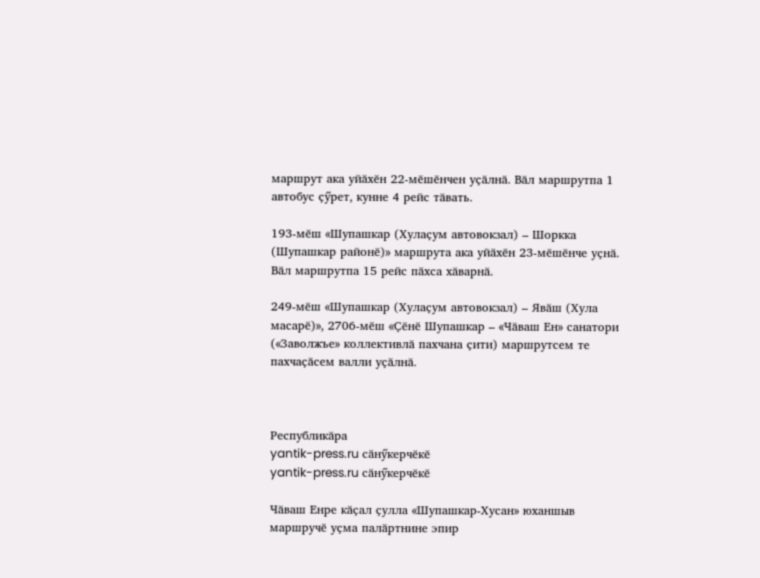маршрут ака уйӑхӗн 22-мӗшӗнчен уҫӑлнӑ. Вӑл маршрутпа 1 автобус ҫӳрет, кунне 4 рейс тӑвать.

193-мӗш «Шупашкар (Хулаҫум автовокзал) – Шоркка (Шупашкар районӗ)» маршрута ака уйӑхӗн 23-мӗшӗнче уҫнӑ. Вӑл маршрутпа 15 рейс пӑхса хӑварнӑ.

249-мӗш «Шупашкар (Хулаҫум автовокзал) – Явӑш (Хула масарӗ)», 2706-мӗш «Ҫӗнӗ Шупашкар – «Чӑваш Ен» санатори («Заволжъе» коллективлӑ пахчана ҫити) маршрутсем те пахчаҫӑсем валли уҫӑлнӑ.



Республикӑра
yantik-press.ru сӑнӳкерчӗкӗ
yantik-press.ru сӑнӳкерчӗкӗ

Чӑваш Енре кӑҫал ҫулла «Шупашкар-Хусан» юханшыв маршручӗ уҫма палӑртнине эпир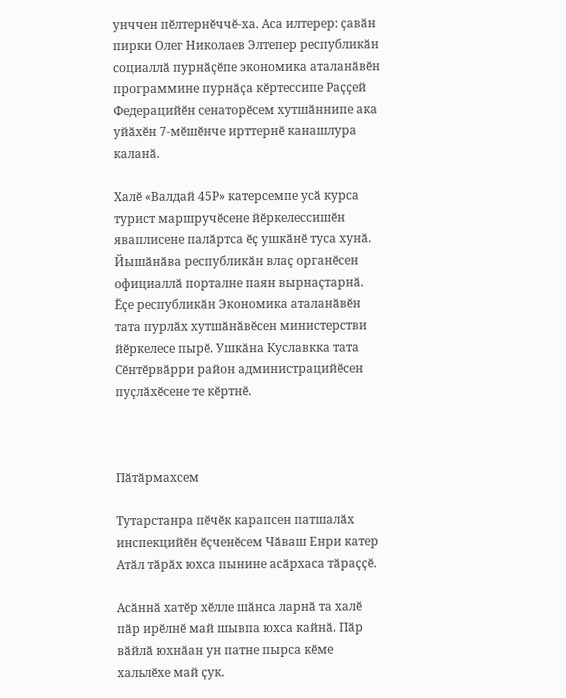унччен пӗлтернӗччӗ-ха. Аса илтерер: ҫавӑн пирки Олег Николаев Элтепер республикӑн социаллӑ пурнӑҫӗпе экономика аталанӑвӗн программине пурнӑҫа кӗртессипе Раҫҫей Федерацийӗн сенаторӗсем хутшӑннипе ака уйӑхӗн 7-мӗшӗнче ирттернӗ канашлура каланӑ.

Халӗ «Валдай 45Р» катерсемпе усӑ курса турист маршручӗсене йӗркелессишӗн яваплисене палӑртса ӗҫ ушкӑнӗ туса хунӑ. Йышӑнӑва республикӑн влаҫ органӗсен официаллӑ порталне паян вырнаҫтарнӑ. Ӗҫе республикӑн Экономика аталанӑвӗн тата пурлӑх хутшӑнӑвӗсен министерстви йӗркелесе пырӗ. Ушкӑна Куславкка тата Сӗнтӗрвӑрри район администрацийӗсен пуҫлӑхӗсене те кӗртнӗ.



Пӑтӑрмахсем

Тутарстанра пӗчӗк карапсен патшалӑх инспекцийӗн ӗҫченӗсем Чӑваш Енри катер Атӑл тӑрӑх юхса пынине асӑрхаса тӑраҫҫӗ.

Асӑннӑ хатӗр хӗлле шӑнса ларнӑ та халӗ пӑр ирӗлнӗ май шывпа юхса кайнӑ. Пӑр вӑйлӑ юхнӑан ун патне пырса кӗме хальлӗхе май ҫук.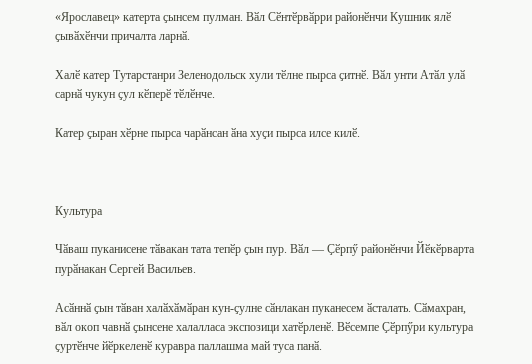«Ярославец» катерта ҫынсем пулман. Вӑл Сӗнтӗрвӑрри районӗнчи Кушник ялӗ ҫывӑхӗнчи причалта ларнӑ.

Халӗ катер Тутарстанри Зеленодольск хули тӗлне пырса ҫитнӗ. Вӑл унти Атӑл улӑ сарнӑ чукун ҫул кӗперӗ тӗлӗнче.

Катер ҫыран хӗрне пырса чарӑнсан ӑна хуҫи пырса илсе килӗ.



Культура

Чӑваш пуканисене тӑвакан тата тепӗр ҫын пур. Вӑл — Ҫӗрпӳ районӗнчи Йӗкӗрварта пурӑнакан Сергей Васильев.

Асӑннӑ ҫын тӑван халӑхӑмӑран кун-ҫулне сӑнлакан пуканесем ӑсталать. Сӑмахран, вӑл окоп чавнӑ ҫынсене халалласа экспозици хатӗрленӗ. Вӗсемпе Ҫӗрпӳри культура ҫуртӗнче йӗркеленӗ куравра паллашма май туса панӑ.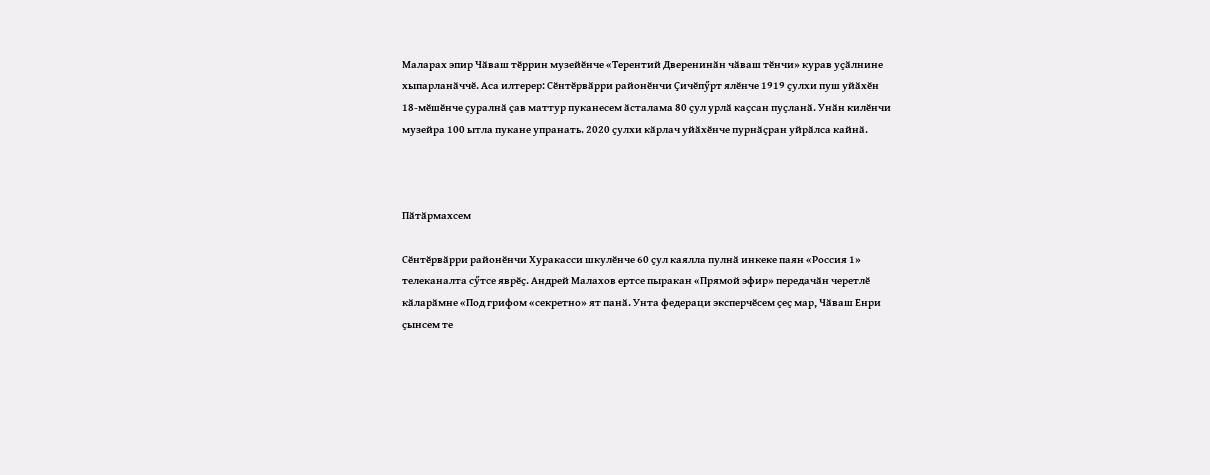Маларах эпир Чӑваш тӗррин музейӗнче «Терентий Дверенинӑн чӑваш тӗнчи» курав уҫӑлнине хыпарланӑччӗ. Аса илтерер: Сӗнтӗрвӑрри районӗнчи Ҫичӗпӳрт ялӗнче 1919 ҫулхи пуш уйӑхӗн 18-мӗшӗнче ҫуралнӑ ҫав маттур пуканесем ӑсталама 80 ҫул урлӑ каҫсан пуҫланӑ. Унӑн килӗнчи музейра 100 ытла пукане упранать. 2020 ҫулхи кӑрлач уйӑхӗнче пурнӑҫран уйрӑлса кайнӑ.



Пӑтӑрмахсем

Сӗнтӗрвӑрри районӗнчи Хуракасси шкулӗнче 60 ҫул каялла пулнӑ инкеке паян «Россия 1» телеканалта сӳтсе яврӗҫ. Андрей Малахов ертсе пыракан «Прямой эфир» передачӑн черетлӗ кӑларӑмне «Под грифом «секретно» ят панӑ. Унта федераци эксперчӗсем ҫеҫ мар, Чӑваш Енри ҫынсем те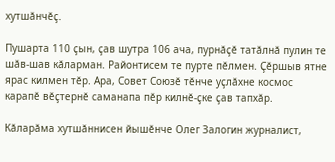хутшӑнчӗҫ.

Пушарта 110 ҫын, ҫав шутра 106 ача, пурнӑҫӗ татӑлнӑ пулин те шӑв-шав кӑларман. Районтисем те пурте пӗлмен. Ҫӗршыв ятне ярас килмен тӗр. Ара, Совет Союзӗ тӗнче уҫлӑхне космос карапӗ вӗҫтернӗ саманапа пӗр килнӗ-ҫке ҫав тапхӑр.

Кӑларӑма хутшӑннисен йышӗнче Олег Залогин журналист,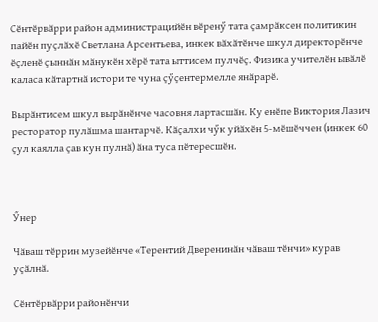Сӗнтӗрвӑрри район администрацийӗн вӗренӳ тата ҫамрӑксен политикин пайӗн пуҫлӑхӗ Светлана Арсентьева, инкек вӑхӑтӗнче шкул директорӗнче ӗҫленӗ ҫыннӑн мӑнукӗн хӗрӗ тата ыттисем пулчӗҫ. Физика учителӗн ывӑлӗ каласа кӑтартнӑ истори те чуна ҫӳҫентермелле янӑрарӗ.

Вырӑнтисем шкул вырӑнӗнче часовня лартасшӑн. Ку енӗпе Виктория Лазич ресторатор пулӑшма шантарчӗ. Кӑҫалхи чӳк уйӑхӗн 5-мӗшӗччен (инкек 60 ҫул каялла ҫав кун пулнӑ) ӑна туса пӗтересшӗн.



Ӳнер

Чӑваш тӗррин музейӗнче «Терентий Дверенинӑн чӑваш тӗнчи» курав уҫӑлнӑ.

Сӗнтӗрвӑрри районӗнчи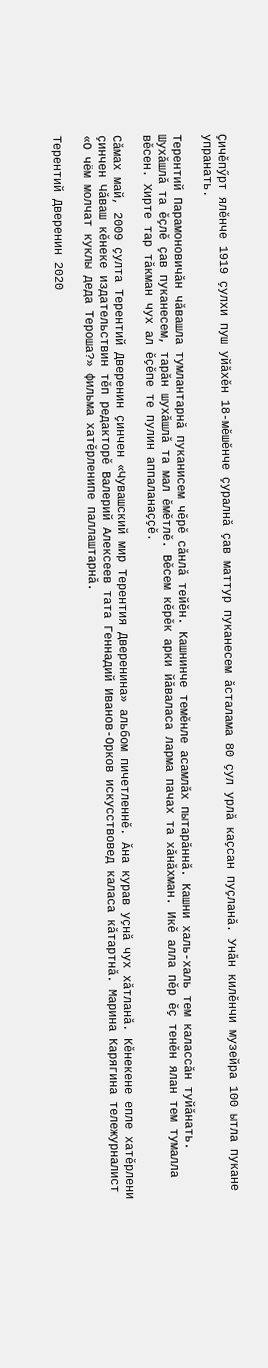Ҫичӗпӳрт ялӗнче 1919 ҫулхи пуш уйӑхӗн 18-мӗшӗнче ҫуралнӑ ҫав маттур пуканесем ӑсталама 80 ҫул урлӑ каҫсан пуҫланӑ. Унӑн килӗнчи музейра 100 ытла пукане упранать.

Терентий Парамоновичӑн чӑвашла тумлантарнӑ пуканисем чӗрӗ сӑнлӑ тейӗн. Кашнинче темӗнле асамлӑх пытарӑннӑ. Кашни халь-халь тем калассӑн туйӑнать. Шухӑшлӑ та ӗҫлӗ ҫав пуканесем, тарӑн шухӑшлӑ та мал ӗмӗтлӗ. Вӗсем кӗрӗк арки йӑваласа ларма пачах та хӑнӑхман. Икӗ алла пӗр ӗҫ тенӗн ялан тем тумалла вӗсен. Хирте тар тӑкман чух ал ӗҫӗпе те пулин аппаланаҫҫӗ.

Сӑмах май, 2009 ҫулта Терентий Дверенин ҫинчен «Чувашский мир Терентия Дверенина» альбом пичетленнӗ. Ӑна курав уҫнӑ чух хӑтланӑ. Кӗнекене епле хатӗрлени ҫинчен Чӑваш кӗнеке издательствин тӗп редакторӗ Валерий Алексеев тата Геннадий Иванов-Орков искусствовед каласа кӑтартнӑ. Марина Карягина тележурналист «О чём молчат куклы деда Тероша?» фильма хатӗрленипе паллаштарнӑ.

Терентий Дверенин 2020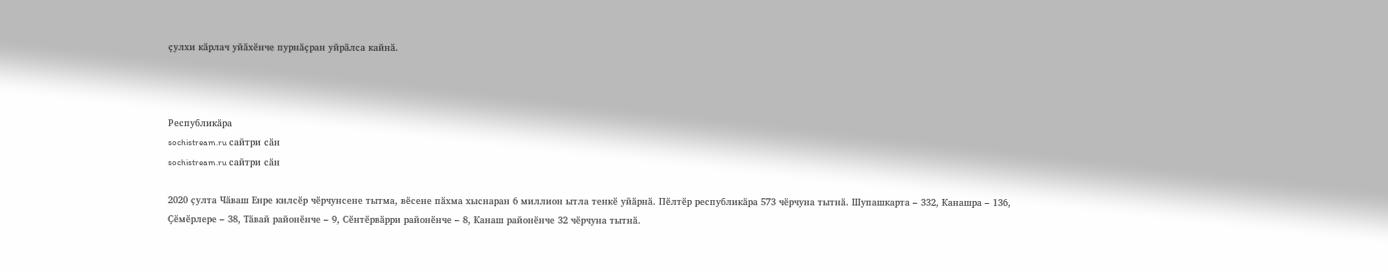ҫулхи кӑрлач уйӑхӗнче пурнӑҫран уйрӑлса кайнӑ.



Республикӑра
sochistream.ru сайтри сӑн
sochistream.ru сайтри сӑн

2020 ҫулта Чӑваш Енре килсӗр чӗрчунсене тытма, вӗсене пӑхма хыснаран 6 миллион ытла тенкӗ уйӑрнӑ. Пӗлтӗр республикӑра 573 чӗрчуна тытнӑ. Шупашкарта – 332, Канашра – 136, Ҫӗмӗрлере – 38, Тӑвай районӗнче – 9, Сӗнтӗрвӑрри районӗнче – 8, Канаш районӗнче 32 чӗрчуна тытнӑ.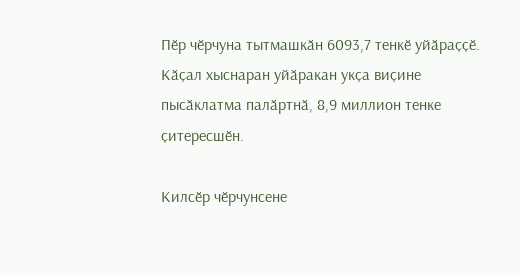Пӗр чӗрчуна тытмашкӑн 6093,7 тенкӗ уйӑраҫҫӗ. Кӑҫал хыснаран уйӑракан укҫа виҫине пысӑклатма палӑртнӑ, 8,9 миллион тенке ҫитересшӗн.

Килсӗр чӗрчунсене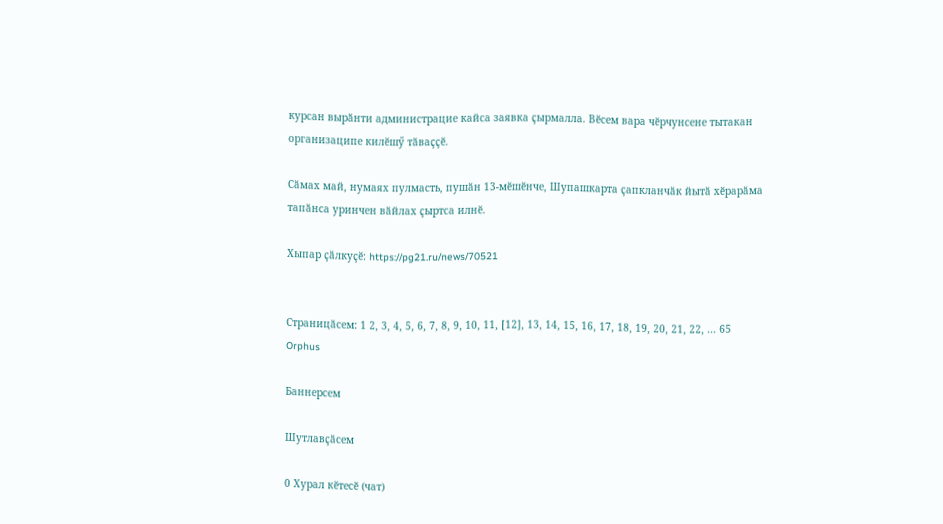курсан вырӑнти администрацие кайса заявка ҫырмалла. Вӗсем вара чӗрчунсене тытакан организаципе килӗшӳ тӑваҫҫӗ.

Сӑмах май, нумаях пулмасть, пушӑн 13-мӗшӗнче, Шупашкарта ҫапкланчӑк йытӑ хӗрарӑма тапӑнса уринчен вӑйлах ҫыртса илнӗ.

Хыпар ҫӑлкуҫӗ: https://pg21.ru/news/70521


Страницӑсем: 1 2, 3, 4, 5, 6, 7, 8, 9, 10, 11, [12], 13, 14, 15, 16, 17, 18, 19, 20, 21, 22, ... 65
Orphus

Баннерсем

Шутлавҫӑсем

0 Хурал кӗтесӗ (чат)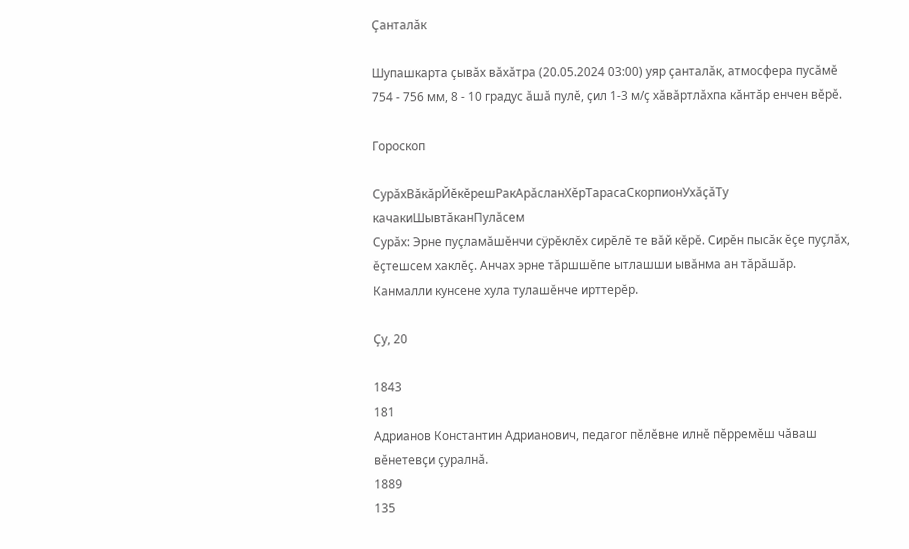Ҫанталӑк

Шупашкарта ҫывӑх вӑхӑтра (20.05.2024 03:00) уяр ҫанталӑк, атмосфера пусӑмӗ 754 - 756 мм, 8 - 10 градус ӑшӑ пулӗ, ҫил 1-3 м/ҫ хӑвӑртлӑхпа кӑнтӑр енчен вӗрӗ.

Гороскоп

СурӑхВӑкӑрЙӗкӗрешРакАрӑсланХӗрТарасаСкорпионУхӑҫӑТу качакиШывтӑканПулӑсем
Сурӑх: Эрне пуçламăшĕнчи сÿрĕклĕх сирĕлĕ те вăй кĕрĕ. Сирĕн пысăк ĕçе пуçлăх, ĕçтешсем хаклĕç. Анчах эрне тăршшĕпе ытлашши ывăнма ан тăрăшăр. Канмалли кунсене хула тулашĕнче ирттерĕр.

Ҫу, 20

1843
181
Адрианов Константин Адрианович, педагог пӗлӗвне илнӗ пӗрремӗш чӑваш вӗнетевҫи ҫуралнӑ.
1889
135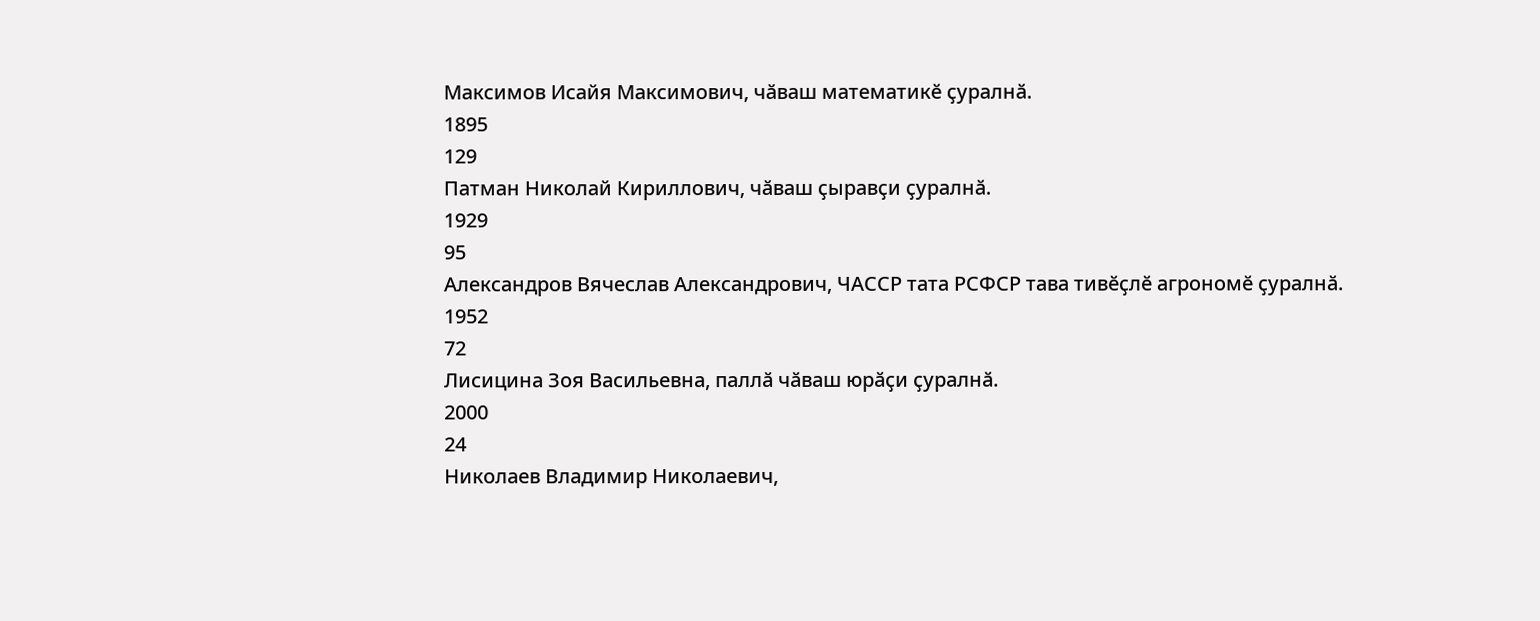Максимов Исайя Максимович, чӑваш математикӗ ҫуралнӑ.
1895
129
Патман Николай Кириллович, чӑваш ҫыравҫи ҫуралнӑ.
1929
95
Александров Вячеслав Александрович, ЧАССР тата РСФСР тава тивӗҫлӗ агрономӗ ҫуралнӑ.
1952
72
Лисицина Зоя Васильевна, паллӑ чӑваш юрӑҫи ҫуралнӑ.
2000
24
Николаев Владимир Николаевич,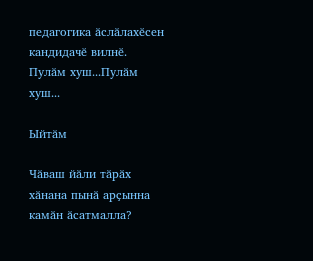педагогика ӑслӑлахӗсен кандидачӗ вилнӗ.
Пулӑм хуш...Пулӑм хуш...

Ыйтӑм

Чӑваш йӑли тӑрӑх хӑнана пынӑ арҫынна камӑн ӑсатмалла?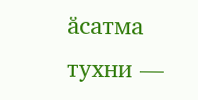ӑсатма тухни —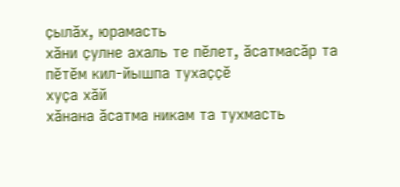ҫылӑх, юрамасть
хӑни ҫулне ахаль те пӗлет, ӑсатмасӑр та
пӗтӗм кил-йышпа тухаҫҫӗ
хуҫа хӑй
хӑнана ӑсатма никам та тухмасть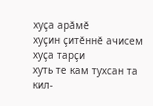хуҫа арӑмӗ
хуҫин ҫитӗннӗ ачисем
хуҫа тарҫи
хуть те кам тухсан та
кил-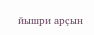йышри арҫын